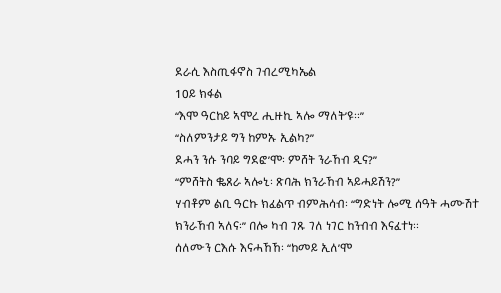ደራሲ እስጢፋኖስ ገብረሚካኤል
10ይ ክፋል
“እሞ ዓርከይ ኣሞረ ሒዙኪ ኣሎ ማለት’ዩ።”
“ስለምንታይ ግን ከምኡ ኢልካ?”
ደሓን ንሱ ንባይ ግደፎ’ሞ፡ ምሸት ንራኸብ ዲና?”
“ምሸትስ ቈጸራ ኣሎኒ፡ ጽባሕ ክንራኸብ ኣይሓይሽን?”
ሃብቶም ልቢ ዓርኩ ክፈልጥ ብምሕሳብ፡ “ግድነት ሎሚ ሰዓት ሓሙሽተ ክንራኸብ ኣለና፡” በሎ ካብ ገጹ ገለ ነገር ከንብብ እናፈተነ።
ሰለሙን ርእሱ እናሓኸኸ፡ “ከመይ ኢለ’ሞ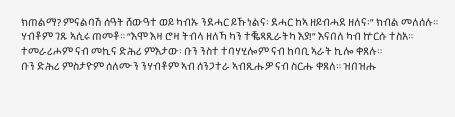ክጠልማ? ምናልባሽ ሰዓት ሸውዓተ ወይ ካብኡ ንደሓር ይኹነልና፡ ደሓር ከኣ ዘይብሓደ ዘለና፡” ክብል መለሰሉ።
ሃብቶም ገጹ ኣሲሩ ጠመቶ። “እሞ እዛ ሮዛ ትብላ ዘለኻ ካን ተቘጻጺራትካ እያ!” እናበለ ካብ ኵርሱ ተስአ። ተመራሪሖም ናብ መኪና ድሕሪ ምእታው፡ ቡን ንስተ ተባሃሂሎም ናብ ከባቢ ኣራት ኪሎ ቀጸሉ።
ቡን ድሕሪ ምስታዮም ሰለሙን ንሃብቶም ኣብ ሰንጋተራ ኣብጺሑዎ ናብ ስርሑ ቀጸለ። ዝበዝሑ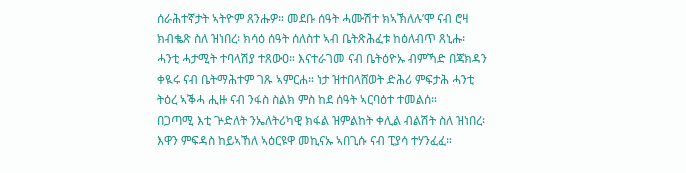ሰራሕተኛታት ኣትዮም ጸንሑዎ። መደቡ ሰዓት ሓሙሽተ ክኣኽለሉ’ሞ ናብ ሮዛ ክብቈጽ ስለ ዝነበረ፡ ክሳዕ ሰዓት ሰለስተ ኣብ ቤትጽሕፈቱ ከዕለብጥ ጸኒሑ፡ ሓንቲ ሓታሚት ተባላሽያ ተጸውዐ። እናተራገመ ናብ ቤትዕዮኡ ብምኻድ በጃክዳን ቀዪሩ ናብ ቤትማሕተም ገጹ ኣምርሐ። ነታ ዝተበላሸወት ድሕሪ ምፍታሕ ሓንቲ ትዕረ ኣቕሓ ሒዙ ናብ ንፋስ ስልክ ምስ ከደ ሰዓት ኣርባዕተ ተመልሰ።
በጋጣሚ እቲ ጕድለት ንኤለትሪካዊ ክፋል ዝምልከት ቀሊል ብልሽት ስለ ዝነበረ፡ እዋን ምፍዳስ ከይኣኸለ ኣዕርዩዋ መኪናኡ ኣበጊሱ ናብ ፒያሳ ተሃንፈፈ።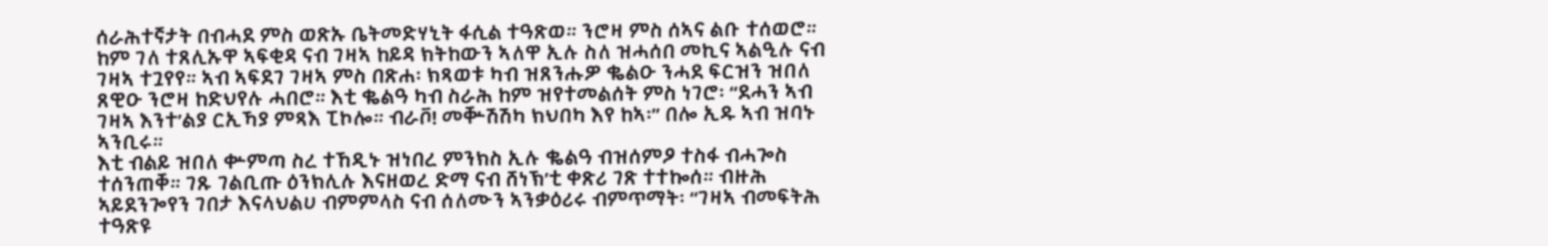ሰራሕተኛታት በብሓደ ምስ ወጽኡ ቤትመድሃኒት ፋሲል ተዓጽወ። ንሮዛ ምስ ሰኣና ልቡ ተሰወሮ። ከም ገለ ተጸሊኡዋ ኣፍቂዳ ናብ ገዛኣ ከይዳ ክትከውን ኣለዋ ኢሉ ስለ ዝሓሰበ መኪና ኣልዒሉ ናብ ገዛኣ ተጓየየ። ኣብ ኣፍደገ ገዛኣ ምስ በጽሐ፡ ክጻወቱ ካብ ዝጸንሑዎ ቈልዑ ንሓደ ፍርዝን ዝበለ ጸዊዑ ንሮዛ ከድህየሉ ሓበሮ። እቲ ቈልዓ ካብ ስራሕ ከም ዝየተመልሰት ምስ ነገሮ፡ “ደሓን ኣብ ገዛኣ እንተ’ልያ ርኢኻያ ምጻእ ፒኮሎ። ብራቮ! መቝሽሽካ ክህበካ እየ ከኣ፡” በሎ ኢዱ ኣብ ዝባኑ ኣንቢሩ።
እቲ ብልይ ዝበለ ቍምጣ ስረ ተኸዲኑ ዝነበረ ምንክስ ኢሉ ቈልዓ ብዝሰምዖ ተስፋ ብሓጐስ ተሰንጠቐ። ገጹ ገልቢጡ ዕንክሊሉ እናዘወረ ድማ ናብ ሸነኽ’ቲ ቀጽሪ ገጽ ተተኰሰ። ብዙሕ ኣይደንጐየን ገበታ እናላህልሀ ብምምላስ ናብ ሰለሙን ኣንቃዕሪሩ ብምጥማት፡ “ገዛኣ ብመፍትሕ ተዓጽዩ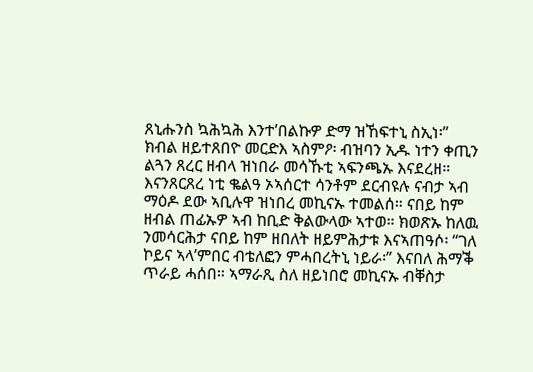ጸኒሑንስ ኳሕኳሕ እንተ’በልኩዎ ድማ ዝኸፍተኒ ስኢነ፡” ክብል ዘይተጸበዮ መርድእ ኣስምዖ፡ ብዝባን ኢዱ ነተን ቀጢን ልጓን ጸረር ዘብላ ዝነበራ መሳኹቲ ኣፍንጫኡ እናደረዘ።
እናንጸርጸረ ነቲ ቈልዓ ኦኣሰርተ ሳንቶም ደርብዩሉ ናብታ ኣብ ማዕዶ ደው ኣቢሉዋ ዝነበረ መኪናኡ ተመልሰ። ናበይ ከም ዘብል ጠፊኡዎ ኣብ ከቢድ ቅልውላው ኣተወ። ክወጽኡ ከለዉ ንመሳርሕታ ናበይ ከም ዘበለት ዘይምሕታቱ እናኣጠዓሶ፡ “ገለ ኮይና ኣላ’ምበር ብቴለፎን ምሓበረትኒ ነይራ፡” እናበለ ሕማቕ ጥራይ ሓሰበ። ኣማራጺ ስለ ዘይነበሮ መኪናኡ ብቐስታ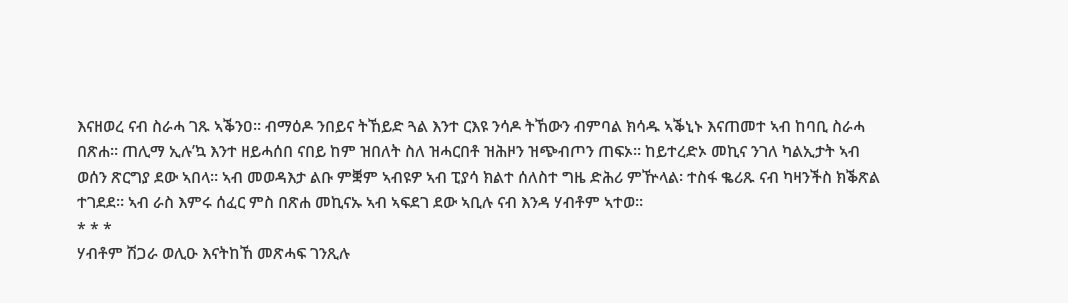እናዘወረ ናብ ስራሓ ገጹ ኣቕንዐ። ብማዕዶ ንበይና ትኸይድ ጓል እንተ ርእዩ ንሳዶ ትኸውን ብምባል ክሳዱ ኣቕኒኑ እናጠመተ ኣብ ከባቢ ስራሓ በጽሐ። ጠሊማ ኢሉ’ኳ እንተ ዘይሓሰበ ናበይ ከም ዝበለት ስለ ዝሓርበቶ ዝሕዞን ዝጭብጦን ጠፍኦ። ከይተረድኦ መኪና ንገለ ካልኢታት ኣብ ወሰን ጽርግያ ደው ኣበላ። ኣብ መወዳእታ ልቡ ምቛም ኣብዩዎ ኣብ ፒያሳ ክልተ ሰለስተ ግዜ ድሕሪ ምዅላል፡ ተስፋ ቈሪጹ ናብ ካዛንችስ ክቕጽል ተገደደ። ኣብ ራስ እምሩ ሰፈር ምስ በጽሐ መኪናኡ ኣብ ኣፍደገ ደው ኣቢሉ ናብ እንዳ ሃብቶም ኣተወ።
* * *
ሃብቶም ሽጋራ ወሊዑ እናትከኸ መጽሓፍ ገንጺሉ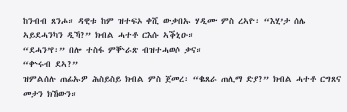ከንብብ ጸንሖ። ዳዊቱ ከም ዝተፍኦ ቀሺ ውቃበኡ ሃዲሙ ምስ ረኣዮ፡ “እሂ’ታ ሰሌ ኣይደሓንካን ዲኻ?” ክብል ሓተቶ ርእሱ ኣቕኒዑ።
“ደሓን’የ፡” በሎ ተስፋ ምቝራጽ ብዝተሓወሶ ቃና።
“ቍሩብ ደኣ?”
ዝምልሰሉ ጠፊኡዎ ሕስይስይ ክብል ምስ ጀመረ፡ “ቈጸራ ጠሊማ ድያ?” ክብል ሓተቶ ርግጸና መታን ክኸውን።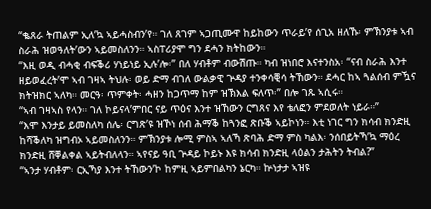“ቈጸራ ትጠልም ኢለ’ኳ ኣይሓስብን’የ። ገለ ጸገም ኣጋጢሙዋ ከይከውን ጥራይ’የ ሰጊአ ዘለኹ፡ ምኽንያቱ ኣብ ስራሕ ዝወዓለት’ውን ኣይመስለንን። ኣስፐሪያሞ ግን ደሓን ክትከውን።
“እዚ ወዲ ብሓቂ ብፍቕሪ ሃነይነይ ኢሉ’ሎ፡” በለ ሃብቶም ብውሽጡ። ካብ ዝነበሮ እናተንስአ፡ “ናብ ስራሕ እንተ ዘይወፈረት’ሞ ኣብ ገዛኣ ትህሉ፡ ወይ ድማ ብገለ ውልቃዊ ጕዳያ ተንቀሳቒሳ ትኸውን። ደሓር ከኣ ጓልሰብ ምዃና ክትዝክር ኣለካ። መርዓ፡ ጥምቀት፡ ሓዘን ከጋጥማ ከም ዝኽእል ፍለጥ፡” በሎ ገጹ ኣሲሩ።
“ኣብ ገዛኣስ የላን። ገለ ኮይናላ’ምበር ናይ ጥዕና እንተ ዝኸውን ርግጸና እየ ቴለፎን ምደወለት ነይራ።”
“እሞ እንታይ ይመስለካ ሰሌ፡ ርግጽ’ዩ ዝኾነ ሰብ ሕማቕ ከጓንፎ ጽቡቕ ኣይኮነን። እቲ ነገር ግን ክሳብ ክንድዚ ከሻቕለካ ዝግብኦ ኣይመስለንን። ምኽንያቱ ሎሚ ምስኣ ኣለኻ ጽባሕ ድማ ምስ ካልእ፡ ንሰበይትኻ’ኳ ማዕረ ክንድዚ ሸቐልቀል ኣይትብለላን። ኣየናይ ዓቢ ጕዳይ ኮይኑ እዩ ክሳብ ክንድዚ ላዕልን ታሕትን ትብል?”
“ኣንታ ሃብቶም፡ ርኢኻያ እንተ ትኸውን’ኮ ከምዚ ኣይምበልካን ኔርካ። ኵነታታ ኣዝዩ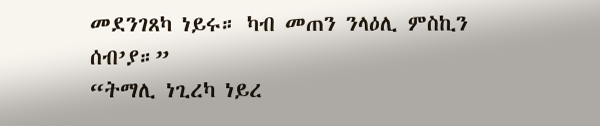መደንገጸካ ነይሩ። ካብ መጠን ንላዕሊ ምስኪን ሰብ’ያ።”
“ትማሊ ነጊረካ ነይረ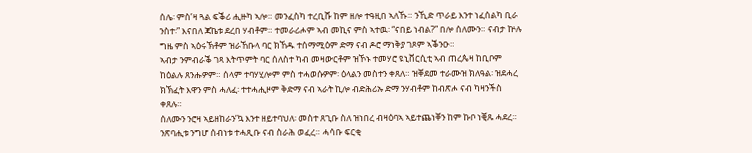ሰሌ፡ ምስ’ዛ ጓል ፍቕሪ ሒዙካ ኣሎ። መንፈስካ ተረቢሹ ከም ዘሎ ተዓዚበ ኣለኹ። ንኺድ ጥራይ እንተ ነፈሰልካ ቢራ ንስተ፡” እናበለ ጃኬቱ ደረበ ሃብቶም። ተመራሪሖም ኣብ መኪና ምስ ኣተዉ፡ “ናበይ ነብል?” በሎ ሰለሙን። ናብታ ኵሉ ግዜ ምስ ኣዕሩኽቶም ዝራኸቡላ ባር ክኸዱ ተሰማሚዕም ድማ ናብ ዶሮ ማነቅያ ገጾም ኣቕንዑ።
ኣብታ ንምብራቕ ገጻ እትጥምት ባር ሰለስተ ካብ መዛውርቶም ዝኾኑ ተመሃሮ ዩኒቨርሲቲ ኣብ ጠረጴዛ ከቢቦም ከዕልሉ ጸንሑዎም። ሰላም ተባሃሂሎም ምስ ተሓወሱዎም፡ ዕላልን መስተን ቀጸለ። ዝቐደመ ተራሙዝ ክለዓል፡ ዝደሓረ ክኽፈት እዋን ምስ ሓለፈ፡ ተተሓሒዞም ቅድማ ናብ ኣራት ኪሎ ብድሕሪኡ ድማ ንሃብቶም ከብጽሖ ናብ ካዛንችስ ቀጸሉ።
ሰለሙን ንሮዛ ኣይዘከራን’ኳ እንተ ዘይተባህለ፡ መስተ ጸጊቡ ስለ ዝነበረ ብዛዕባኣ ኣይተጨነቐን ከም ኩቦ ነቒጹ ሓደረ። ንጽባሒቱ ንግሆ ሰብነቱ ተሓጺቡ ናብ ስራሕ ወፈረ። ሓሳቡ ፍርቂ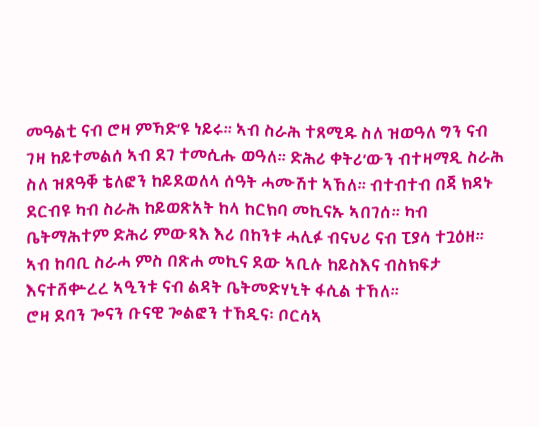መዓልቲ ናብ ሮዛ ምኻድ’ዩ ነይሩ። ኣብ ስራሕ ተጸሚዱ ስለ ዝወዓለ ግን ናብ ገዛ ከይተመልሰ ኣብ ደገ ተመሲሑ ወዓለ። ድሕሪ ቀትሪ’ውን ብተዛማዲ ስራሕ ስለ ዝጸዓቐ ቴለፎን ከይደወለላ ሰዓት ሓሙሽተ ኣኸለ። ብተብተብ በጃ ክዳኑ ደርብዩ ካብ ስራሕ ከይወጽአት ከላ ከርክባ መኪናኡ ኣበገሰ። ካብ ቤትማሕተም ድሕሪ ምውጻእ እሪ በከንቱ ሓሊፉ ብናህሪ ናብ ፒያሳ ተጓዕዘ። ኣብ ከባቢ ስራሓ ምስ በጽሐ መኪና ደው ኣቢሉ ከይስእና ብስክፍታ እናተሸቍረረ ኣዒንቱ ናብ ልዳት ቤትመድሃኒት ፋሲል ተኸለ።
ሮዛ ደባን ጐናን ቡናዊ ጐልፎን ተኸዲና፡ ቦርሳኣ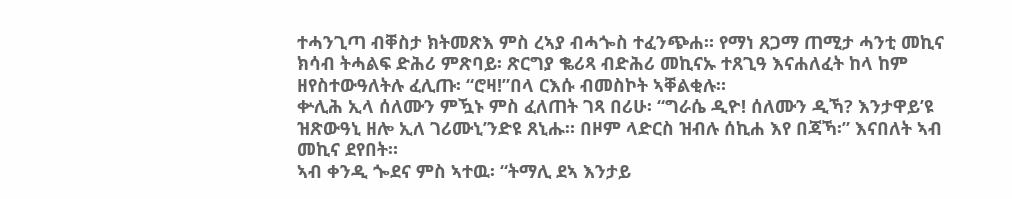ተሓንጊጣ ብቐስታ ክትመጽእ ምስ ረኣያ ብሓጐስ ተፈንጭሐ። የማነ ጸጋማ ጠሚታ ሓንቲ መኪና ክሳብ ትሓልፍ ድሕሪ ምጽባይ፡ ጽርግያ ቈሪጻ ብድሕሪ መኪናኡ ተጸጊዓ እናሐለፈት ከላ ከም ዘየስተውዓለትሉ ፈሊጡ፡ “ሮዛ!”በላ ርእሱ ብመስኮት ኣቐልቂሉ።
ቍሊሕ ኢላ ሰለሙን ምዃኑ ምስ ፈለጠት ገጻ በሪሁ፡ “ግራሴ ዲዮ! ሰለሙን ዲኻ? እንታዋይ’ዩ ዝጽውዓኒ ዘሎ ኢለ ገሪሙኒ’ንድዩ ጸኒሑ። በዞም ላድርስ ዝብሉ ሰኪሐ እየ በጃኻ፡” እናበለት ኣብ መኪና ደየበት።
ኣብ ቀንዲ ጐደና ምስ ኣተዉ፡ “ትማሊ ደኣ እንታይ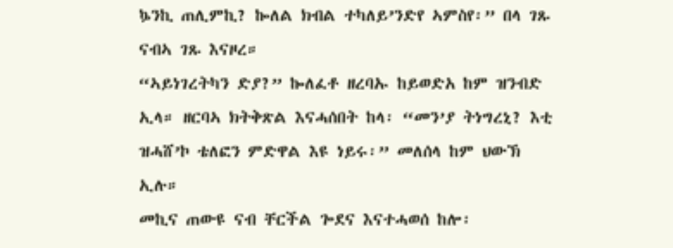ኴንኪ ጠሊምኪ? ኰለል ክብል ተካለይ’ንድየ ኣምስየ፡” በላ ገጹ ናብኣ ገጹ እናዞረ።
“ኣይነገረትካን ድያ?” ኰለፈቶ ዘረባኡ ከይወድአ ከም ዝንብድ ኢላ። ዘርባኣ ክትቅጽል እናሓሰበት ከላ፡ “መን’ያ ትነግረኒ? እቲ ዝሓሸ’ኮ ቴለፎን ምድዋል እዩ ነይሩ፡” መለሰላ ከም ህውኽ ኢሉ።
መኪና ጠውዩ ናብ ቸርችል ጐደና እናተሓወሰ ከሎ፡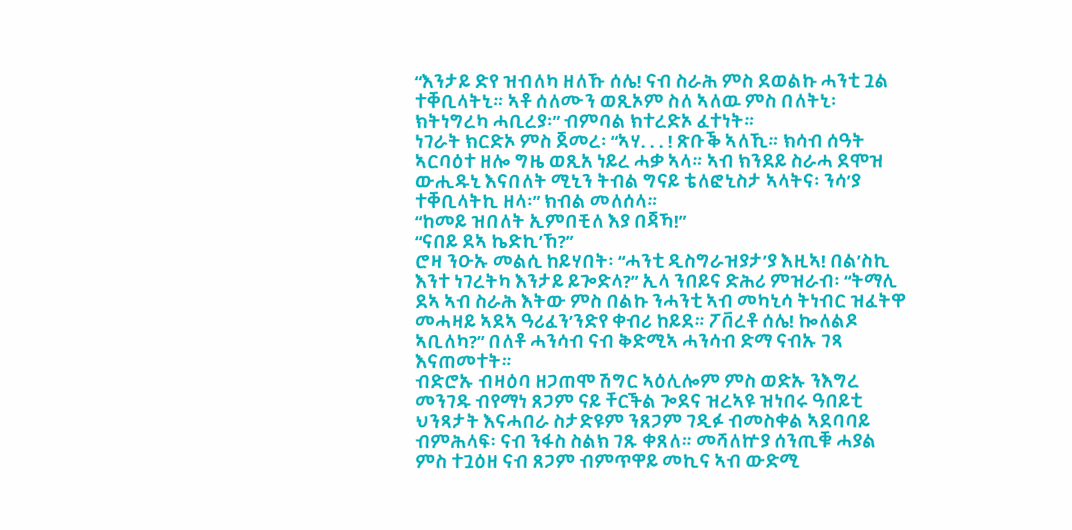“እንታይ ድየ ዝብለካ ዘለኹ ሰሌ! ናብ ስራሕ ምስ ደወልኩ ሓንቲ ጓል ተቐቢላትኒ። ኣቶ ሰለሙን ወጺኦም ስለ ኣለዉ ምስ በለትኒ፡ ክትነግረካ ሓቢረያ፡” ብምባል ክተረድኦ ፈተነት።
ነገራት ክርድኦ ምስ ጀመረ፡ “ኣሃ. . . ! ጽቡቕ ኣለኺ። ክሳብ ሰዓት ኣርባዕተ ዘሎ ግዜ ወጺአ ነይረ ሓቃ ኣላ። ኣብ ክንደይ ስራሓ ደሞዝ ውሒዱኒ እናበለት ሚኒን ትብል ግናይ ቴለፎኒስታ ኣላትና፡ ንሳ’ያ ተቐቢላትኪ ዘላ፡” ክብል መለሰላ።
“ከመይ ዝበለት ኢምበቺለ እያ በጃኻ!”
“ናበይ ደኣ ኬድኪ’ኸ?”
ሮዛ ንዑኡ መልሲ ከይሃበት፡ “ሓንቲ ዲስግራዝያታ’ያ እዚኣ! በል’ስኪ እንተ ነገረትካ እንታይ ይጐድላ?” ኢላ ንበይና ድሕሪ ምዝራብ፡ “ትማሊ ደኣ ኣብ ስራሕ እትው ምስ በልኩ ንሓንቲ ኣብ መካኒሳ ትነብር ዝፈትዋ መሓዛይ ኣደኣ ዓሪፈን’ንድየ ቀብሪ ከይደ። ፖቨረቶ ሰሌ! ኰለልዶ ኣቢለካ?” በለቶ ሓንሳብ ናብ ቅድሚኣ ሓንሳብ ድማ ናብኡ ገጻ እናጠመተት።
ብድሮኡ ብዛዕባ ዘጋጠሞ ሽግር ኣዕሊሎም ምስ ወድኡ ንእግረ መንገዱ ብየማነ ጸጋም ናይ ቸርችል ጐደና ዝረኣዩ ዝነበሩ ዓበይቲ ህንጻታት እናሓበራ ስታድዩም ንጸጋም ገዲፉ ብመስቀል ኣደባባይ ብምሕላፍ፡ ናብ ንፋስ ስልክ ገጹ ቀጸለ። መሻለኵያ ሰንጢቑ ሓያል ምስ ተጓዕዘ ናብ ጸጋም ብምጥዋይ መኪና ኣብ ውድሚ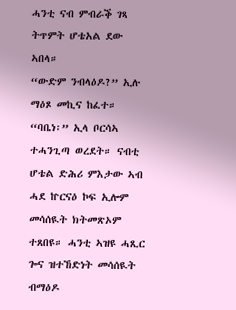ሓንቲ ናብ ምብራቕ ገጻ ትጥምት ሆቴአል ደው ኣበላ።
“ውድም ንብላዕዶ?” ኢሉ ማዕጾ መኪና ከፈተ።
“ባቤነ፡” ኢላ ቦርሳኣ ተሓንጊጣ ወረደት። ናብቲ ሆቴል ድሕሪ ምእታው ኣብ ሓደ ኵርናዕ ኮፍ ኢሎም መሳሰዪት ክትመጽኦም ተጸበዩ። ሓንቲ ኣዝዩ ሓጺር ጐና ዝተኸድነት መሳሰዪት ብማዕዶ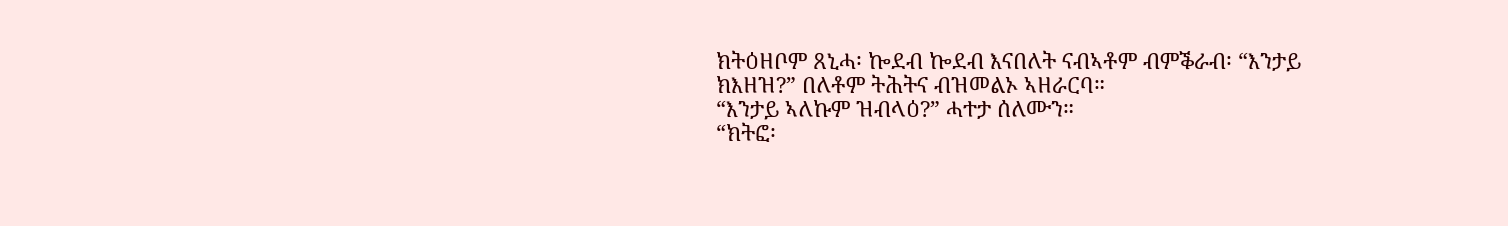ክትዕዘቦም ጸኒሓ፡ ኰደብ ኰደብ እናበለት ናብኣቶም ብምቕራብ፡ “እንታይ ክእዘዝ?” በለቶም ትሕትና ብዝመልኦ ኣዘራርባ።
“እንታይ ኣለኩም ዝብላዕ?” ሓተታ ሰለሙን።
“ክትፎ፡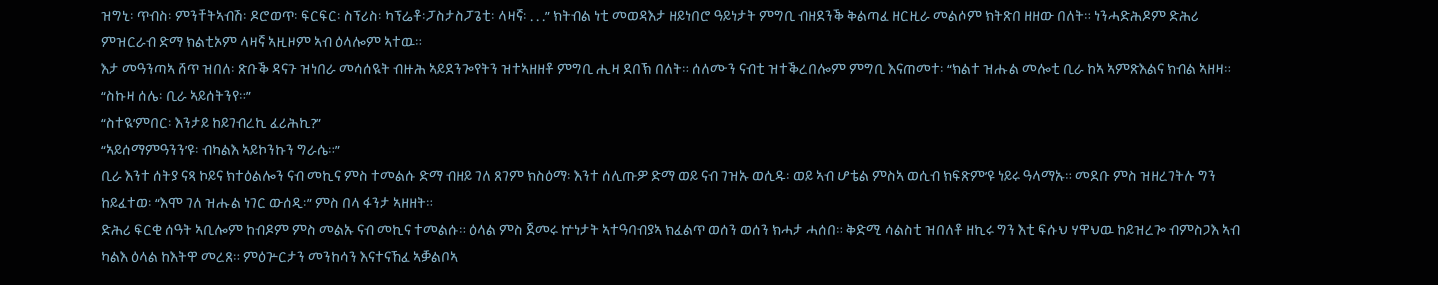ዝግኒ፡ ጥብስ፡ ምንቸትኣብሽ፡ ዶሮወጥ፡ ፍርፍር፡ ስፕሪስ፡ ካፕሬቶ፡ፓስታስፓጌቲ፡ ላዛኛ፡ . . .” ክትብል ነቲ መወዳእታ ዘይነበሮ ዓይነታት ምግቢ ብዘደንቕ ቅልጣፈ ዘርዚራ መልሶም ክትጽበ ዘዘው በለት። ነንሓድሕዶም ድሕሪ ምዝርራብ ድማ ክልቲኦም ላዛኛ ኣዚዞም ኣብ ዕላሎም ኣተዉ።
እታ መዓንጣኣ ሸጥ ዝበለ፡ ጽቡቕ ዳናጉ ዝነበራ መሳሰዪት ብዙሕ ኣይደንጐየትን ዝተኣዘዘቶ ምግቢ ሒዛ ደበኽ በለት። ሰለሙን ናብቲ ዝተቕረበሎም ምግቢ እናጠመተ፡ “ክልተ ዝሑል መሎቲ ቢራ ከኣ ኣምጽእልና ክብል ኣዘዛ።
“ስኩዛ ሰሌ፡ ቢራ ኣይሰትንየ።”
“ስተዪ’ምበር፡ እንታይ ከይገብረኪ ፈሪሕኪ?”
“ኣይሰማምዓንን’ዩ፡ ብካልእ ኣይኮንኩን ግራሴ።”
ቢራ እንተ ሰትያ ናጻ ኮይና ክተዕልሎን ናብ መኪና ምስ ተመልሱ ድማ ብዘይ ገለ ጸገም ክስዕማ፡ እንተ ሰሊጡዎ ድማ ወይ ናብ ገዝኡ ወሲዱ፡ ወይ ኣብ ሆቴል ምስኣ ወሲብ ክፍጽም’ዩ ነይሩ ዓላማኡ። መደቡ ምስ ዝዘረገትሉ ግን ከይፈተወ፡ “እሞ ገለ ዝሑል ነገር ውሰዲ፡” ምስ በላ ፋንታ ኣዘዘት።
ድሕሪ ፍርቂ ሰዓት ኣቢሎም ከብዶም ምስ መልኡ ናብ መኪና ተመልሱ። ዕላል ምስ ጀመሩ ኵነታት ኣተዓባብያኣ ክፈልጥ ወሰን ወሰን ክሓታ ሓሰበ። ቅድሚ ሳልስቲ ዝበለቶ ዘኪሩ ግን እቲ ፍሱህ ሃዋህዉ ከይዝረጐ ብምስጋእ ኣብ ካልእ ዕላል ከእትዋ መረጸ። ምዕጕርታን መንከሳን እናተናኸፈ ኣቓልቦኣ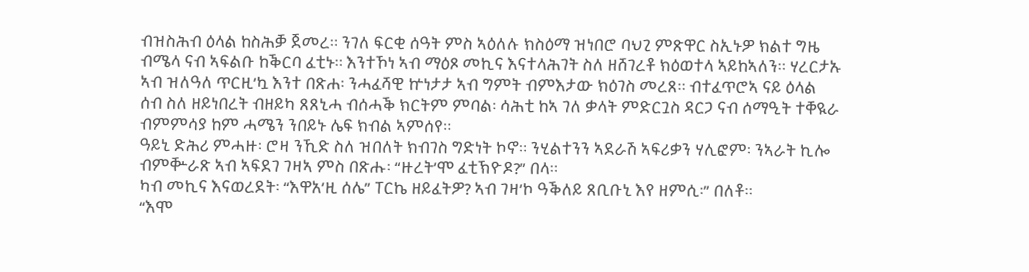ብዝስሕብ ዕላል ከስሕቓ ጀመረ። ንገለ ፍርቂ ሰዓት ምስ ኣዕለሉ ክስዕማ ዝነበሮ ባህጊ ምጽዋር ስኢኑዎ ክልተ ግዜ ብሜላ ናብ ኣፍልቡ ከቕርባ ፈቲኑ። እንተኾነ ኣብ ማዕጾ መኪና እናተላሕገት ስለ ዘሸገረቶ ክዕወተላ ኣይከኣለን። ሃረርታኡ ኣብ ዝለዓለ ጥርዚ’ኳ እንተ በጽሐ፡ ንሓፈሻዊ ኵነታታ ኣብ ግምት ብምእታው ክዕገስ መረጸ። ብተፈጥሮኣ ናይ ዕላል ሰብ ስለ ዘይነበረት ብዘይካ ጸጸኒሓ ብሰሓቕ ክርትም ምባል፡ ሳሕቲ ከኣ ገለ ቃላት ምድርጓስ ዳርጋ ናብ ሰማዒት ተቐዪራ ብምምሳያ ከም ሓሜን ንበይኑ ሌፍ ክብል ኣምሰየ።
ዓይኒ ድሕሪ ምሓዙ፡ ሮዛ ንኺድ ስለ ዝበለት ክብገስ ግድነት ኮኖ። ንሂልተንን ኣደራሽ ኣፍሪቃን ሃሊፎም፡ ንኣራት ኪሎ ብምቝራጽ ኣብ ኣፍደገ ገዛኣ ምስ በጽሑ፡ “ዙረት’ሞ ፈቲኽዮዶ?” በላ።
ካብ መኪና እናወረደት፡ “እዋአ’ዚ ሰሌ” ፐርኬ ዘይፈትዎ? ኣብ ገዛ’ኮ ዓቕለይ ጸቢቡኒ እየ ዘምሲ፡” በለቶ።
“እሞ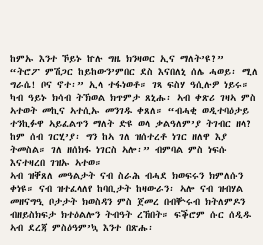ከምኡ እንተ ኾይኑ ኵሉ ግዜ ክንዛወር ኢና ማለት’ዩ?”
“ትሮፖ ምሽጋር ከይከውን’ምበር ደስ እናበለኒ ሰሌ ሓወይ፡ ሚለ ግራሴ! ቦና ኖተ፡” ኢላ ተፋነወቶ። ገጻ ፍስሃ ዓሲሉዎ ነይሩ።
ካብ ዓይኑ ክሳብ ትኽወል ክጥምታ ጸኒሑ፡ ኣብ ቀጽሪ ገዛኣ ምስ ኣተወት መኪና ኣተሲኡ መንገዱ ቀጸለ። “ብሓቂ ወዲተባዕታይ ተንኪፉዋ ኣይፈልጥን ማለት ድዩ ወላ ቃልዓለም’ያ ትገብር ዘላ? ከም ሰብ ገርሂ’ያ፡ ግን ከኣ ገለ ዝሰተረቶ ነገር ዘለዋ እያ ትመስል። ገለ ዘሰክፋ ነገርስ ኣሎ፡” ብምባል ምስ ነፍሱ እናተዛረበ ገዝኡ ኣተወ።
ኣብ ዝቐጸለ መዓልታት ናብ ስራሕ ብሓደ ክወፍሩን ክምለሱን ቀነዩ። ናብ ዝተፈላለየ ከባቢታት ከዛውራን፡ ኣሎ ናብ ዝብሃል መዘናግዒ ቦታታት ክወስዳን ምስ ጀመረ በብቝሩብ ክትለምዶን ብዘይስክፍታ ክተዕልሎን ትብዓት ረኸበት። ፍቕሮም ሱር ሰዲዱ ኣብ ደረጃ ምስዕዓም’ኳ እንተ በጽሑ፡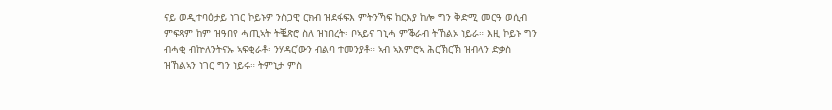ናይ ወዲተባዕታይ ነገር ኮይኑዎ ንስጋዊ ርክብ ዝደፋፍእ ምትንኻፍ ከርእያ ከሎ ግን ቅድሚ መርዓ ወሲብ ምፍጻም ከም ዝዓበየ ሓጢኣት ትቘጽሮ ስለ ዝነበረት፡ ቦኣይና ገኒሓ ምቕራብ ትኸልኦ ነይራ። እዚ ኮይኑ ግን ብሓቂ ብኵለንትናኡ ኣፍቂራቶ፡ ንሃዳር’ውን ብልባ ተመንያቶ። ኣብ ኣእምሮኣ ሕርኽርኽ ዝብላን ድቃስ ዝኸልኣን ነገር ግን ነይሩ። ትምኒታ ምስ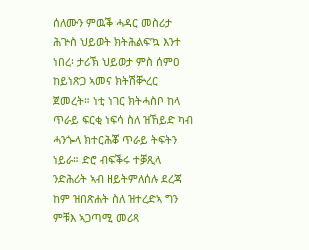ሰለሙን ምዉቕ ሓዳር መስሪታ ሕጕስ ህይወት ክትሕልፍ’ኳ እንተ ነበረ፡ ታሪኽ ህይወታ ምስ ሰምዐ ከይነጽጋ ኣመና ክትሽቝረር ጀመረት። ነቲ ነገር ክትሓስቦ ከላ ጥራይ ፍርቂ ነፍሳ ስለ ዝኸይድ ካብ ሓንጐላ ክተርሕቖ ጥራይ ትፍትን ነይራ። ድሮ ብፍቕሩ ተቓጺላ ንድሕሪት ኣብ ዘይትምለሰሉ ደረጃ ከም ዝበጽሐት ስለ ዝተረድኣ ግን ምቹእ ኣጋጣሚ መሪጻ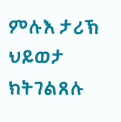ምሉእ ታሪኽ ህይወታ ክትገልጸሉ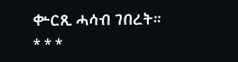ቍርጺ ሓሳብ ገበረት።
* * *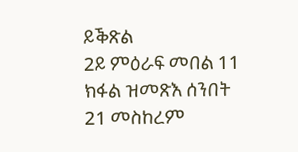ይቕጽል
2ይ ምዕራፍ መበል 11 ክፋል ዝመጽእ ሰንበት 21 መስከረም